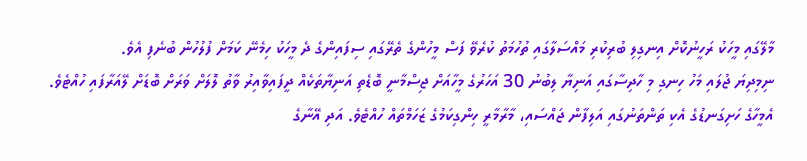މާލޭގައި މީހަކު ރަހީނުކޮށް އިނގިލި ބުރިކުރި މައްސަލާގައި ތުހުމަތު ކުރެވޭ ފަސް މީހުންގެ ތެރޭގައި ސިފައިންގެ ދެ މީހަކު ހިމެނޭ ކަމަށް ފުލުހުން ބުނެފި އެވެ.
ނިމިދިޔަ ޖުލައި މަހު ހިނގި މި ހާދިސާގައި އަނިޔާ ލިބުނު 30 އަހަރުގެ މީހާއަށް ޖިސްމާނީ ބޮޑެތި އަނިޔާތަކެއް ދީފައިވާއިރު ވާތު ލޮލަށް ވަރަށް ބޮޑަށް ލޭއަރާފައި ހުއްޓެވެ. އެމީހާގެ ހަށިގަނޑުގެ އެކި ތަންތަނުގައި އަލިފާން ޖައްސައި، މާރާމާރީ ހިންގިކަމުގެ ޒަހަމްތައް ހުއްޓެވެ. އަދި އޭނާގެ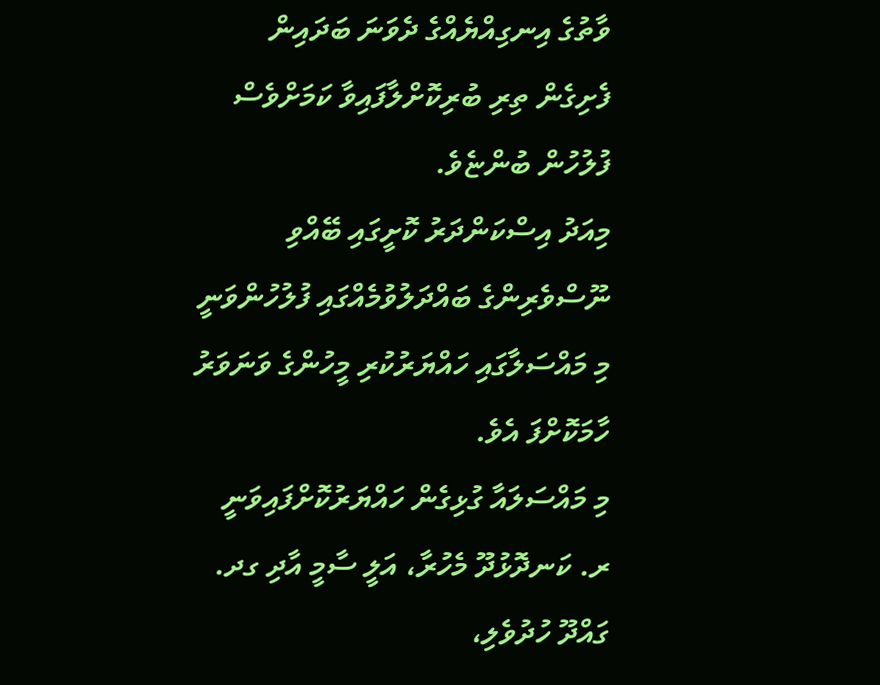ވާތުގެ އިނގިއްޔެއްގެ ދެވަނަ ބަދައިން ފެށިގެން ތިރި ބުރިކޮށްލާފައިވާ ކަމަށްވެސް ފުލުހުން ބުންޏެވެ.
މިއަދު އިސްކަންދަރު ކޮށީގައި ބޭއްވި ނޫސްވެރިންގެ ބައްދަލުވުމެއްގައި ފުލުހުންވަނީ މި މައްސަލާގައި ހައްޔަރުކުރި މީހުންގެ ވަނަވަރު ހާމަކޮށްފަ އެވެ.
މި މައްސަލައާ ގުޅިގެން ހައްޔަރުކޮށްފައިވަނީ ރ. ކަނދޮޅުދޫ މެހުރާ، އަލީ ސާމީ އާދި ގދ. ގައްދޫ ހުދުވެލި،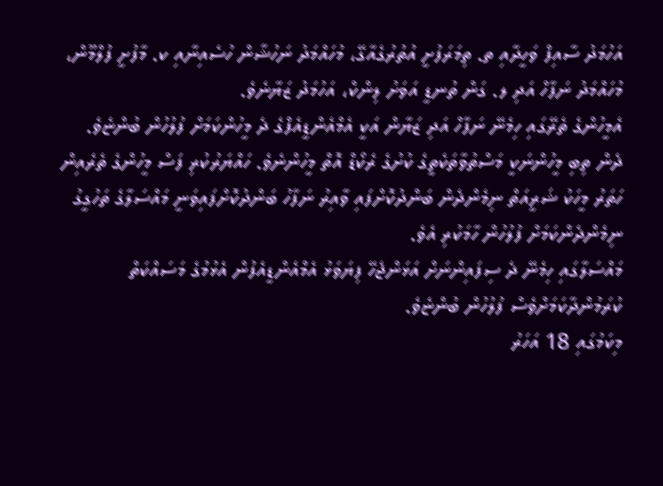އަހުމަދު ސާއިފް ވަހީދާއި ތ. ތިމަރަފުށީ އުތުރުގެއާގޭ، މުހައްމަދު ނަހުޝާން ހުސެއިނާއި ކ. މާފުށީ ފުލްމޫން، މުހައްމަދު ނަފާހް އަދި ލ. ގަން ތުނޑީ އަވަށު ލިންކް، އަހުމަދު ޒަޔާނެވެ.
އެމީހުންގެ ތެރޭގައި ހިމެނޭ ނަފާހް އަދި ޒަޔާން އަކީ އެމްއެންޑީއެފްގެ ދެ މީހުންކަމަށް ފުލުހުން ބުންޏެވެ. ދެން ތިބި މީހުންނަކީ މަސްތުވާތަކެތީގެ ކުށުގެ ރެކޯޑް އޮތް މީހުންނެވެ. ހައްޔަރުކުރި ފަސް މީހުންގެ ތެރެއިން ހަތަރު މީހަކު ޝަރީއަތް ނިމެންދެން ބަންދުކޮށްފައި ވާއިރު ނަފާހު ބަންދުކޮށްފައިވަނީ މައްސަލާގެ ތަހުގީގު ނިމެންދެންކަމަށް ފުލުހުން ހާމަކުރި އެވެ.
މައްސަލާގައި ހިމެނޭ ދެ ސިފައިންނަށް އަޅަންޖެހޭ ފިޔަވަޅު އެމްއެންޑީއެފުން އެޅުމުގެ މަސައްކަތް ކުރަމުންދާކަމަށްވެސް ފުލުހުން ބުންޏެވެ.
މިކަމުގައި 18 އަހަރު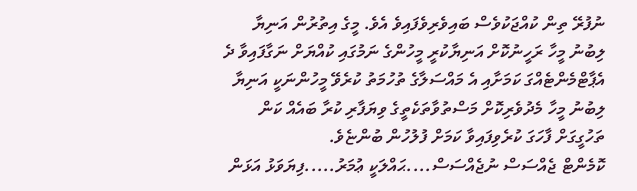ނުފުރޭ ތިން ކުއްޖަކުވެސް ބައިވެރިވެފައިވެ އެވެ. މީގެ އިތުރުން އަނިޔާ ލިބުނު މީހާ ރަހީނުކޮށް އަނިޔާކުރީ މީހުންގެ ނަމުގައި ކުއްޔަށް ނަގާފައިވާ ދެ އެޕާޓްމެންޓެއްގަ ކަމަށާއި އެ މައްސަލާގެ ތުހުމަތު ކުރެވޭ މީހުންނަކީ އަނިޔާ ލިބުނު މީހާ މެދުވެރިކޮށް މަސްތުވާތަކެތީގެ ވިޔަފާރި ކުރާ ބައެއް ކަން ތަހުގީގަށް ފާހަގަ ކުރެވިފައިވާ ކަމަށް ފުލުހުން ބުންޏެވެ.
ކޮމެންޓް ޖެއްސަސް ނުޖެއްސަސް....ޙައްލަކީ ޢުމަރު.....ފިޔަވަޅު އަޅަން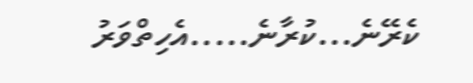ކެރޭނެ...ކުރާނެ.....އެހިތްވަރު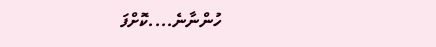ހުންނާނެ....ކޮށްފަ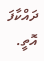ދައްކާފަ އޮތީ.